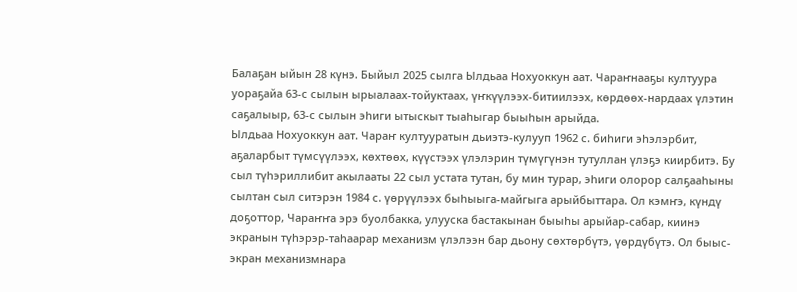Балаҕан ыйын 28 күнэ. Быйыл 2025 сылга Ылдьаа Нохуоккун аат. Чараҥнааҕы култуура уораҕайа 63-с сылын ырыалаах-тойуктаах, үҥкүүлээх-битиилээх, көрдөөх-нардаах үлэтин саҕалыыр, 63-с сылын эһиги ытыскыт тыаһыгар быыһын арыйда.
Ылдьаа Нохуоккун аат. Чараҥ култууратын дьиэтэ-кулууп 1962 с. биһиги эһэлэрбит, аҕаларбыт түмсүүлээх, көхтөөх, күүстээх үлэлэрин түмүгүнэн тутуллан үлэҕэ киирбитэ. Бу сыл түһэриллибит акылааты 22 сыл устата тутан, бу мин турар, эһиги олорор салҕааһыны сылтан сыл ситэрэн 1984 с. үөрүүлээх быһыыга-майгыга арыйбыттара. Ол кэмҥэ, күндү доҕоттор, Чараҥҥа эрэ буолбакка, улууска бастакынан быыһы арыйар-сабар, киинэ экранын түһэрэр-таһаарар механизм үлэлээн бар дьону сөхтөрбүтэ, үөрдүбүтэ. Ол быыс-экран механизмнара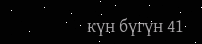күн бүгүн 41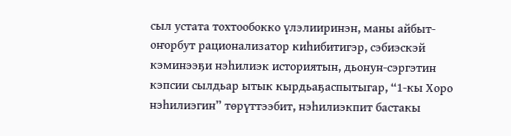сыл устата тохтообокко үлэлииринэн, маны айбыт-оҥорбут рационализатор киһибитигэр, сэбиэскэй кэминээҕи нэһилиэк историятын, дьонун-сэргэтин кэпсии сылдьар ытык кырдьаҕаспытыгар, “1-кы Хоро нэһилиэгин” төрүттээбит, нэһилиэкпит бастакы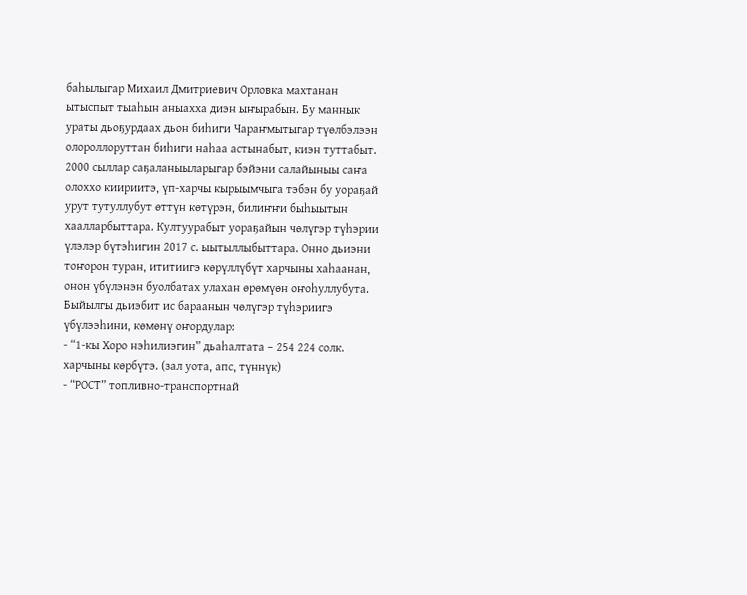баһылыгар Михаил Дмитриевич Орловка махтанан ытыспыт тыаһын аныахха диэн ыҥырабын. Бу маннык ураты дьоҕурдаах дьон биһиги Чараҥмытыгар түөлбэлээн олороллоруттан биһиги наһаа астынабыт, киэн туттабыт.
2000 сыллар саҕаланыыларыгар бэйэни салайыныы саҥа олоххо киириитэ, үп-харчы кырыымчыга тэбэн бу уораҕай урут тутуллубут өттүн көтүрэн, билиҥҥи быһыытын хаалларбыттара. Култуурабыт уораҕайын чөлүгэр түһэрии үлэлэр бүтэһигин 2017 с. ыытыллыбыттара. Онно дьиэни тоҥорон туран, ититиигэ көрүллүбүт харчыны хаһаанан, онон үбүлэнэн буолбатах улахан өрөмүөн оҥоһуллубута.
Быйылгы дьиэбит ис бараанын чөлүгэр түһэриигэ үбүлээһини, көмөнү оҥордулар:
- “1-кы Хоро нэһилиэгин” дьаһалтата – 254 224 солк. харчыны көрбүтэ. (зал уота, апс, түннүк)
- “РОСТ” топливно-транспортнай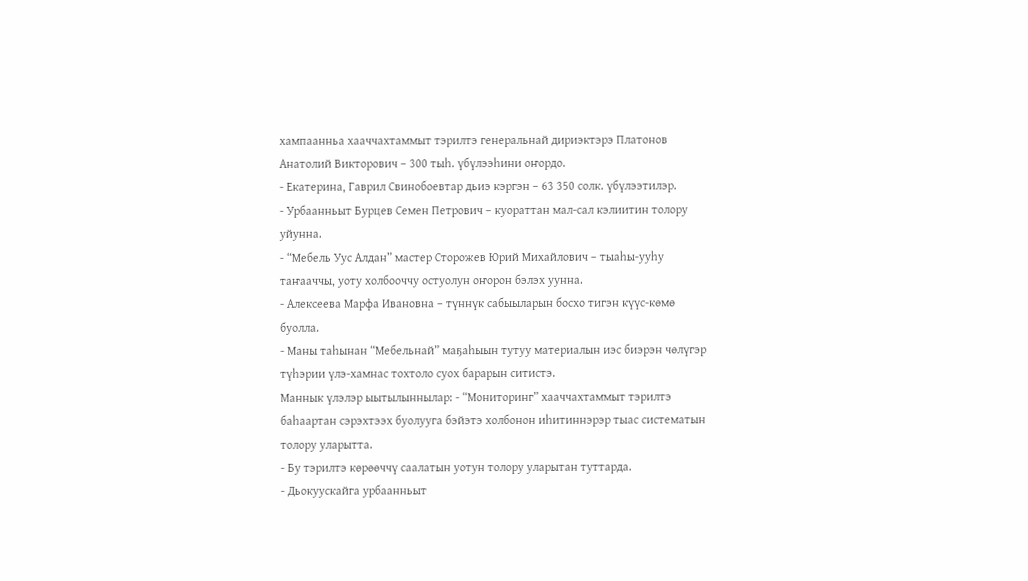хампаанньа хааччахтаммыт тэрилтэ генеральнай дириэктэрэ Платонов Анатолий Викторович – 300 тыһ. үбүлээһини оҥордо.
- Екатерина, Гаврил Свинобоевтар дьиэ кэргэн – 63 350 солк. үбүлээтилэр.
- Урбаанньыт Бурцев Семен Петрович – куораттан мал-сал кэлиитин толору уйунна.
- “Мебель Уус Алдан” мастер Сторожев Юрий Михайлович – тыаһы-ууһу таҥааччы, уоту холбооччу остуолун оҥорон бэлэх уунна.
- Алексеева Марфа Ивановна – түннүк сабыыларын босхо тигэн күүс-көмө буолла.
- Маны таһынан “Мебельнай” маҕаһыын тутуу материалын иэс биэрэн чөлүгэр түһэрии үлэ-хамнас тохтоло суох барарын ситистэ.
Маннык үлэлэр ыытылыннылар: - “Мониторинг” хааччахтаммыт тэрилтэ баһаартан сэрэхтээх буолууга бэйэтэ холбонон иһитиннэрэр тыас систематын толору уларытта.
- Бу тэрилтэ көрөөччү саалатын уотун толору уларытан туттарда.
- Дьокуускайга урбаанньыт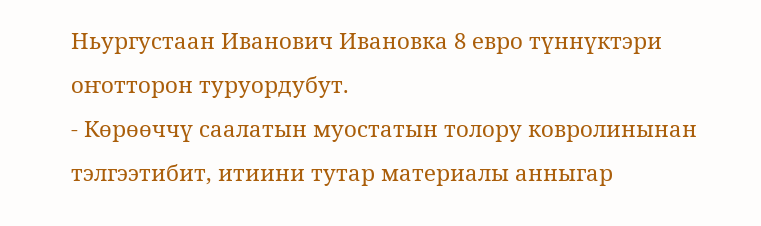Ньургустаан Иванович Ивановка 8 евро түннүктэри оҥотторон туруордубут.
- Көрөөччү саалатын муостатын толору ковролинынан тэлгээтибит, итиини тутар материалы анныгар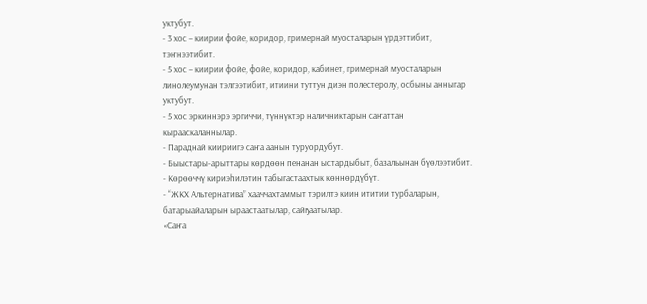уктубут.
- 3 хос – киирии фойе, коридор, гримернай муосталарын үрдэттибит, тэҥнээтибит.
- 5 хос – киирии фойе, фойе, коридор, кабинет, гримернай муосталарын линолеумунан тэлгээтибит, итиини туттун диэн полестеролу, осбыны анныгар уктубут.
- 5 хос эркиннэрэ эргиччи, түннүктэр наличниктарын саҥаттан кырааскаланнылар.
- Параднай киириигэ саҥа аанын туруордубут.
- Быыстары-арыттары көрдөөн пенанан ыстардыбыт, базальынан бүөлээтибит.
- Көрөөччү кириэһилэтин табыгастаахтык көннөрдүбүт.
- “ЖКХ Альтернатива” хааччахтаммыт тэрилтэ киин ититии турбаларын, батарыайаларын ыраастаатылар, сайҕаатылар.
«Саҥа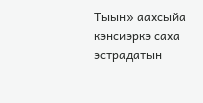Тыын» аахсыйа кэнсиэркэ саха эстрадатын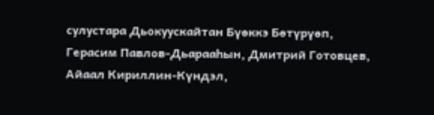сулустара Дьокуускайтан Бүөккэ Бөтүрүөп, Герасим Павлов-Дьарааһын, Дмитрий Готовцев, Айаал Кириллин-Күндэл,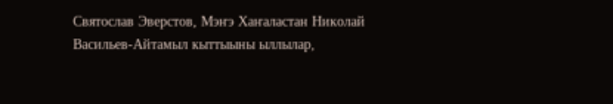Святослав Эверстов, Мэҥэ Хаҥаластан Николай Васильев-Айтамыл кыттыыны ыллылар,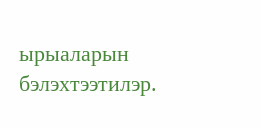ырыаларын бэлэхтээтилэр.